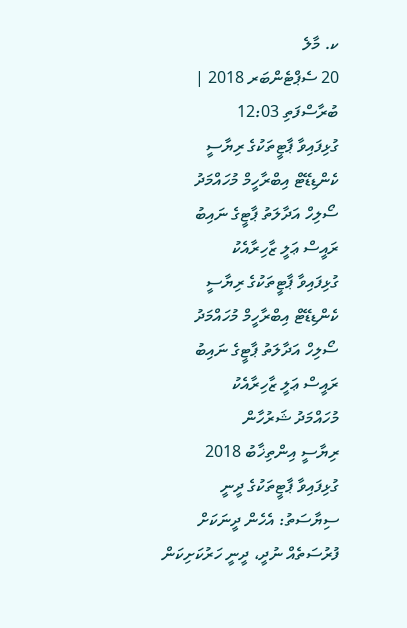ކ. މާލެ
20 ސެޕްޓެންބަރ 2018 | ބުރާސްފަތި 12:03
ގުޅިފައިވާ ޕާޓީތަކުގެ ރިޔާސީ ކެންޑިޑޭޓް އިބްރާހީމް މުހައްމަދު ސޯލިހް އަދާލަތު ޕާޓީގެ ނައިބު ރައީސް ޢަލީ ޒާހިރާއެކު
ގުޅިފައިވާ ޕާޓީތަކުގެ ރިޔާސީ ކެންޑިޑޭޓް އިބްރާހީމް މުހައްމަދު ސޯލިހް އަދާލަތު ޕާޓީގެ ނައިބު ރައީސް ޢަލީ ޒާހިރާއެކު
މުހައްމަދު ޝަރުހާން
ރިޔާސީ އިންތިޚާބު 2018
ގުޅިފައިވާ ޕާޓީތަކުގެ ދީނީ ސިޔާސަތު: އެހެން ދީނަކަށް ފުރުސަތެއް ނުދީ، ދީނީ ހަރުކަށިކަން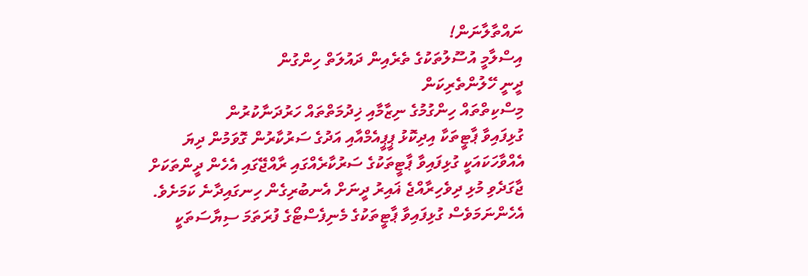ނައްތާލާނަން!
އިސްލާމީ އުސޫލުތަކުގެ ތެރެއިން ދައުލަތް ހިންގުން
ދީނީ ހޭލުންތެރިކަން
މިސްކިތްތައް ހިންގުމުގެ ނިޒާމާއި ޚިދުމަތްތައް ހަރުދަނާކުރުން
ގުޅިފައިވާ ޕާޓީތަކާ އިދިކޮޅު ޕީޕީއެމްއާއި އަދުގެ ސަރުކާރުން ގޮވަމުން ދިޔަ އެއްވާހަކައަކީ ގުޅިފައިވާ ޕާޓީތަކުގެ ސަރުކާރެއްގައި ރާއްޖޭގައި އެހެން ދީންތަކަށް ޖާގަދެވި މުޅި ދިވެހިރާއްޖެ ޣައިރު ދީނަށް އެނބުރިގެން ހިނގައިދާނެ ކަމަށެވެ. އެހެންނަމަވެސް ގުޅިފައިވާ ޕާޓީތަކުގެ މެނިފެސްޓޯގެ ފުރަތަމަ ސިޔާސަތަކީ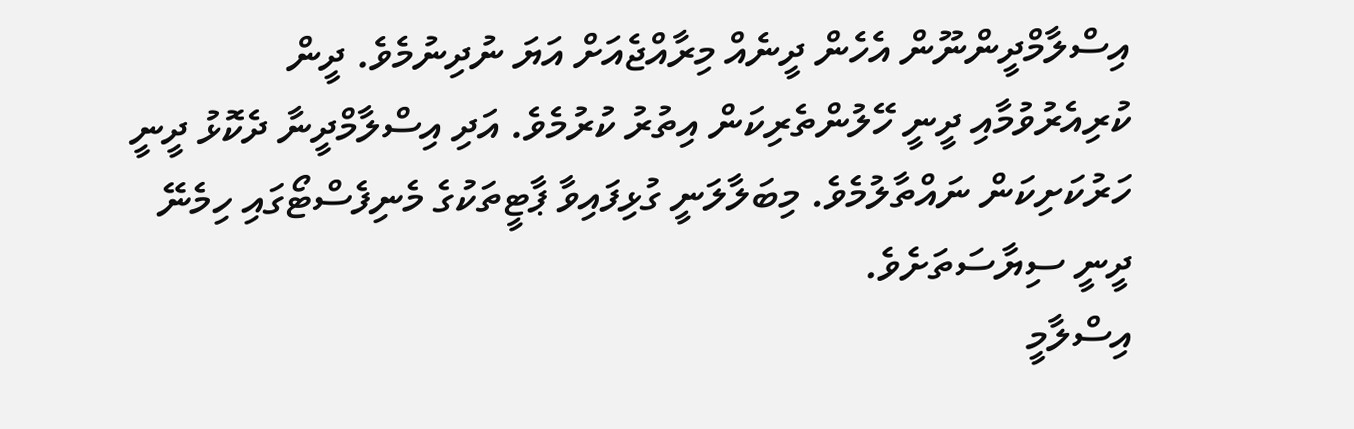އިސްލާމްދީންނޫން އެހެން ދީނެއް މިރާއްޖެއަށް އަޔަ ނުދިނުމެވެ. ދީން ކުރިއެރުވުމާއި ދީނީ ހޭލުންތެރިކަން އިތުރު ކުރުމެވެ. އަދި އިސްލާމްދީނާ ދެކޮޅު ދީނީ ހަރުކަށިކަން ނައްތާލުމެވެ. މިބަލާލަނީ ގުޅިފައިވާ ޕާޓީތަކުގެ މެނިފެސްޓޯގައި ހިމެނޭ ދީނީ ސިޔާސަތަށެވެ.
އިސްލާމީ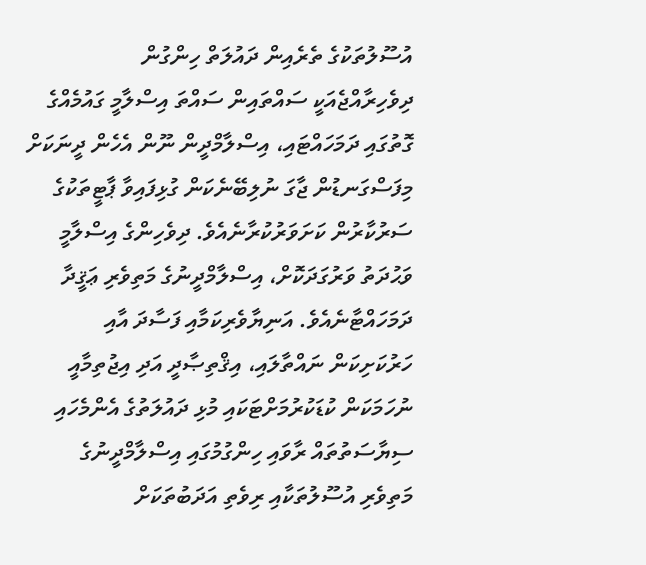އުސޫލުތަކުގެ ތެރެއިން ދައުލަތް ހިންގުން
ދިވެހިރާއްޖެއަކީ ސައްތައިން ސައްތަ އިސްލާމީ ގައުމެއްގެ ގޮތުގައި ދަމަހައްޓައި، އިސްލާމްދީން ނޫން އެހެން ދީނަކަށް މިފަސްގަނޑުން ޖާގަ ނުލިބޭނެކަން ގުޅިފައިވާ ޕާޓީތަކުގެ ސަރުކާރުން ކަށަވަރުކުރާނެއެވެ. ދިވެހިންގެ އިސްލާމީ ވަޙުދަތު ވަރުގަދަކޮށް، އިސްލާމްދީނުގެ މަތިވެރި ޢަޤީދާ ދަމަހައްޓާނެއެވެ. އަނިޔާވެރިކަމާއި ފަސާދަ އާއި ހަރުކަށިކަން ނައްތާލައި، އިޤްތިޞާދީ އަދި އިޖުތިމާއީ ނުހަމަކަން ކުޑަކުރުމަށްޓަކައި މުޅި ދައުލަތުގެ އެންމެހައި ސިޔާސަތުތައް ރާވައި ހިންގުމުގައި އިސްލާމްދީނުގެ މަތިވެރި އުސޫލުތަކާއި ރިވެތި އަދަބުތަކަށް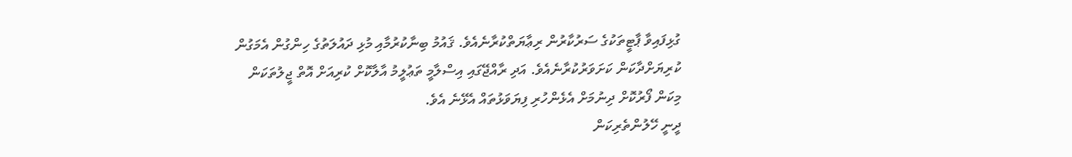ގުޅިފައިވާ ޕާޓީތަކުގެ ސަރުކާރުން ރިޢާޔަތްކުރާނެއެވެ. ޤައުމު ބިނާކުރުމާއި މުޅި ދައުލަތުގެ ހިންގުން އެމަގުން ކުރިޔަށްދާކަން ކަށަވަރުކުރާނެއެވެ. އަދި ރާއްޖޭގައި އިސްލާމީ ތަޢުލީމު އާލާކޮށް ކުރިއަށް އޮތް ޖީލުތަކަން މިކަން ފޯރުކޮށް ދިނުމަށް އެޅެންހުރި ފިޔަވަޅުތައް އެޅޭނެ އެވެ.
ދީނީ ހޭލުންތެރިކަން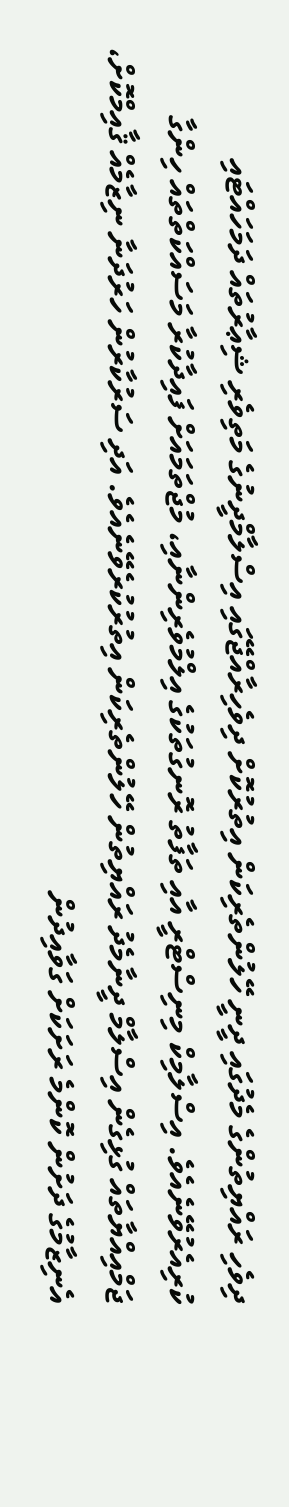ދިވެހި ރައްޔިތުންގެ މެދުގައި ދީނީ ހޭލުންތެރިކަން އިތުރުކޮށް ދިވެހިރާއްޖޭގައި އިސްލާމްދީނުގެ މަތިވެރި ޝިޢާރުތައް ދަމަހައްޓައި ކުރިއެރުވޭނެއެވެ. އިސްލާމިކް މިނިސްޓްރީ އާއި ތަފާތު ރޮނގުތަކުގެ އިލްމުވެރިންނާއި، މުޖްތަމައަށް ފައިދާކުރާ މަސައްކަތްތައް ހިންގާ ޖަމްއިއްޔާތައް ގުޅިގެން އިސްލާމް ދީނާމެދު ރައްޔިތުން ހޭލުންތެރިކަން އިތުރުކުރެވޭނެއެވެ. އަދި ސަރުކާރުން ހަރުދަނާ ނިޒާމެއް ޤާއިމްކޮށް، އެނިޒާމުގެ ދަށުން ކޮންމެ ރަށަކަށް ގަވާއިދުން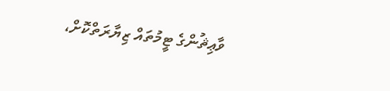ވާޢިޘުންގެ ޓީމުތައް ޒިޔާރަތްކޮށް،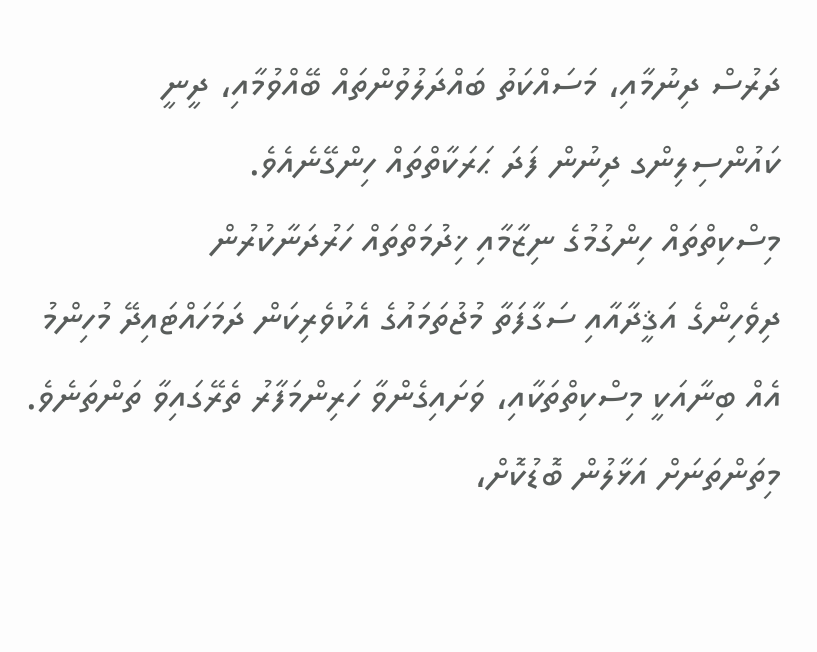ދަރުސް ދިނުމާއި، މަސައްކަތު ބައްދަލުވުންތައް ބޭއްވުމާއި، ދީނީ ކައުންސިލިންގ ދިނުން ފަދަ ޙަރަކާތްތައް ހިންގޭނެއެވެ.
މިސްކިތްތައް ހިންގުމުގެ ނިޒާމާއި ޚިދުމަތްތައް ހަރުދަނާކުރުން
ދިވެހިންގެ އަޤީދާއާއި ސަގާފަތާ މުޖުތަމައުގެ އެކުވެރިކަން ދަމަހައްޓައިދޭ މުހިންމު އެއް ބިނާއަކީ މިސްކިތްތަކާއި، ވަށައިގެންވާ ހަރިންމަފާރު ތެރޭގައިވާ ތަންތަނެވެ. މިތަންތަނަށް އަޅާލުން ބޮޑުކޮށް،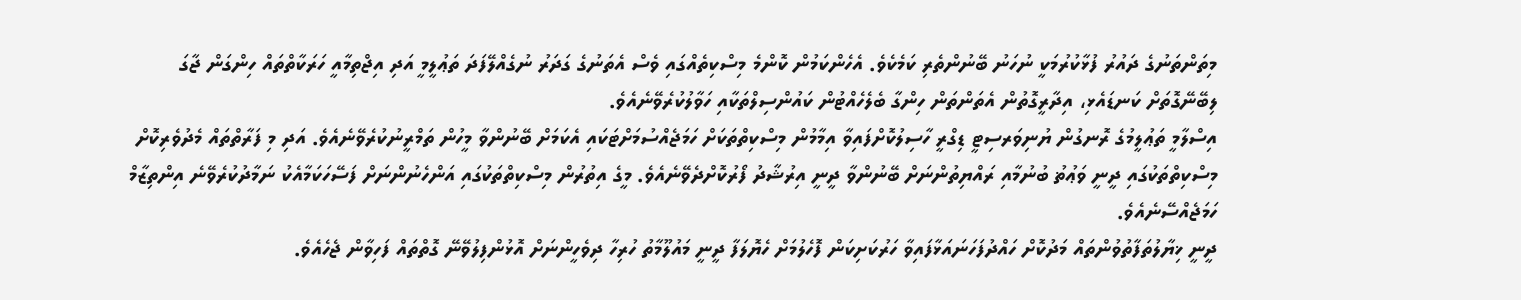މިތަންތަނުގެ ދައުރު ފުޅާކުރުމަކީ ނުހަނު ބޭނުންތެރި ކަމެކެވެ. އެހެންކަމުން ކޮންމެ މިސްކިތެއްގައި ވެސް އެތަނުގެ ގަދަރު ނުގެއްލޭފަދަ ތަޢުލީމީ އަދި އިޖްތިމާއީ ހަރަކާތްތައް ހިންގަން ޖާގަ ލިބޭނޭގޮތަށް ކަނޑައެޅި، އިދާރީގޮތުން އެތަންތަން ހިންގާ ބެލެހެއްޓުން ކައުންސިލްތަކާއި ހަވާލުކުރެވޭނެއެވެ.
އިސްލާމީ ތަޢުލީމުގެ ރޮނގުން ޔުނިވަރސިޓީ ޑިގްރީ ހާސިލުކޮށްފައިވާ އިމާމުން މިސްކިތްތަކަށް ހަމަޖެއްސުމަށްޓަކައި އެކަމަށް ބޭނުންވާ މީހުން ތަމްރީނުކުރެވޭނެއެވެ. އަދި މި ފަރާތްތައް މެދުވެރިކޮށް މިސްކިތްތަކުގައި ދީނީ ވަޢުޡު ބުނުމާއި ރައްޔިތުންނަށް ބޭނުންވާ ދީނީ އިރުޝާދު ފޯރުކޮށްދެވޭނެއެވެ. މީގެ އިތުރުން މިސްކިތްތަކުގައި އަންހެނުންނަށް ފަސޭހަކަމާއެކު ނަމާދުކުރެވޭނެ އިންތިޒާމް ހަމަޖެއްސޭނެއެވެ.
ދީނީ ޚިޔާލުތަފާތުވުންތައް މަދުކޮށް ހައްދުފަހަނައަޅާފައިވާ ހަރުކަށިކަން ފޮހެލުމަށް ހެޔޮލަފާ ދީނީ މައުލޫމާތު ހުރިހާ ދިވެހީންނަށް އޮޅުންފިލުވޭނޭ ގޮތްތައް ފަހިވާން ޖެހެއެވެ.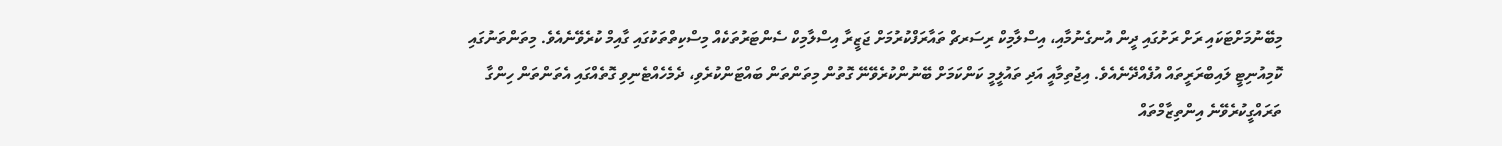މިބޭނުމަށްޓަކައި ރަށް ރަށުގައި ދީން އުނގެނުމާއި، އިސްލާމިކް ރިސަރޗް ތައާރަފްކުރުމަށް ޖަޒީރާ އިސްލާމިކް ސެންޓަރުތަކެއް މިސްކިތްތަކުގައި ގާއިމް ކުރެވޭނެއެވެ. މިތަންތަނުގައި ކޮމިއުނިޓީ ލައިބްރަރީތައް އުފެއްދޭނެއެވެ. އިޖުތިމާއީ އަދި ތައުލީމީ ކަންކަމަށް ބޭނުންކުރެވޭނޭ ގޮތުން މިތަންތަން ބައްޓަންކުރެވި، ދެމެހެއްޓެނިވި ގޮތެއްގައި އެތަންތަން ހިންގާ ތަރައްގީކުރެވޭނެ އިންތިޒާމްތައް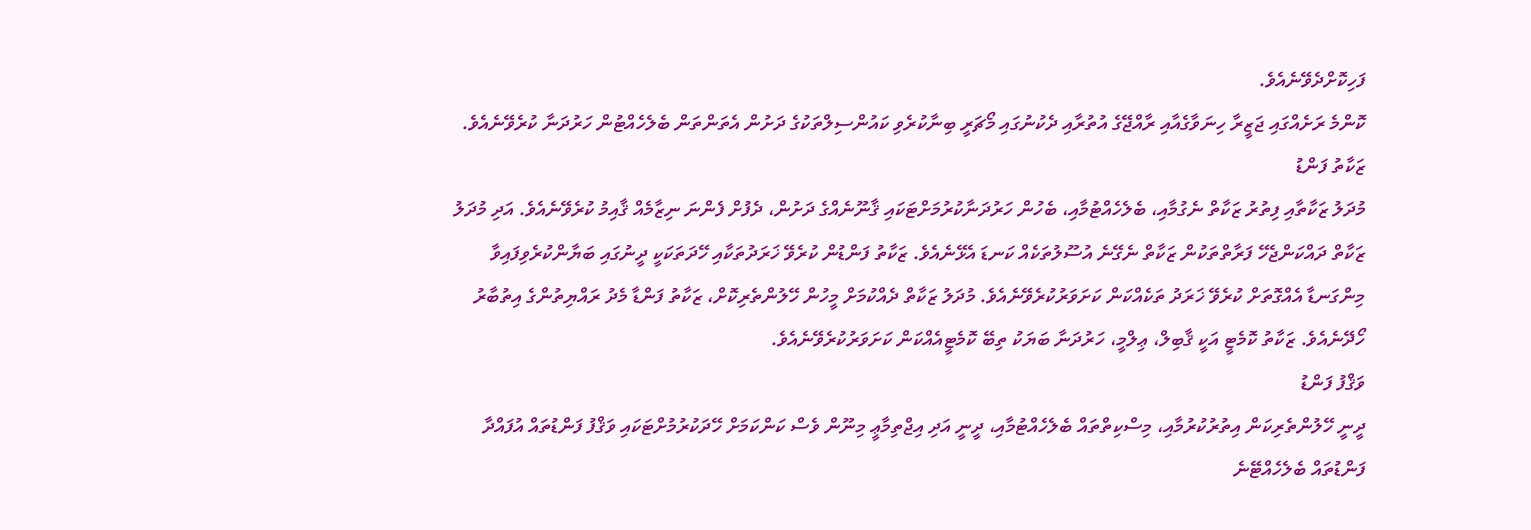ފަހިކޮށްދެވޭނެއެވެ.
ކޮންމެ ރަށެއްގައި ޖަޒީރާ ހިނަވާގެއާއި ރާއްޖޭގެ އުތުރާއި ދެކުނުގައި މޯޗަރީ ބިނާކުރެވި ކައުންސިލްތަކުގެ ދަށުން އެތަންތަން ބެލެހެއްޓުން ހަރުދަނާ ކުރެވޭނެއެވެ.
ޒަކާތު ފަންޑު
މުދަލު ޒަކާތާއި ފިތުރު ޒަކާތް ނެގުމާއި، ބެލެހެއްޓުމާއި، ބެހުން ހަރުދަނާކުރުމަށްޓަކައި ޤާނޫނެއްގެ ދަށުން، ދެފުށް ފެންނަ ނިޒާމެއް ޤާއިމު ކުރެވޭނެއެވެ. އަދި މުދަލު ޒަކާތް ދައްކަންޖެހޭ ފަރާތްތަކުން ޒަކާތް ނެގޭނެ އުސޫލުތަކެއް ކަނޑަ އެޅޭނެއެވެ. ޒަކާތު ފަންޑުން ކުރެވޭ ޚަރަދުތަކާއި ހޭދަތަކަކީ ދީނުގައި ބަޔާންކުރެވިފައިވާ މިންގަނޑާ އެއްގޮތަށް ކުރެވޭ ޚަރަދު ތަކެއްކަން ކަށަވަރުކުރެވޭނެއެވެ. މުދަލު ޒަކާތް ދެއްކުމަށް މީހުން ހޭލުންތެރިކޮށް، ޒަކާތު ފަންޑާ މެދު ރައްޔިތުންގެ އިތުބާރު ހޯދޭނެއެވެ. ޒަކާތު ކޮމެޓީ އަކީ ޤާބިލް، ޢިލްމީ، ހަރުދަނާ ބަޔަކު ތިބޭ ކޮމެޓީއެއްކަން ކަށަވަރުކުރެވޭނެއެވެ.
ވަޤްފު ފަންޑު
ދީނީ ހޭލުންތެރިކަން އިތުރުކުރުމާއި، މިސްކިތްތައް ބެލެހެއްޓުމާއި، ދީނީ އަދި އިޖްތިމާޢީ މިނޫން ވެސް ކަންކަމަށް ހޭދަކުރުމުށްޓަކައި ވަޤްފު ފަންޑުތައް އުފައްދާ ފަންޑުތައް ބެލެހެއްޓޭނެ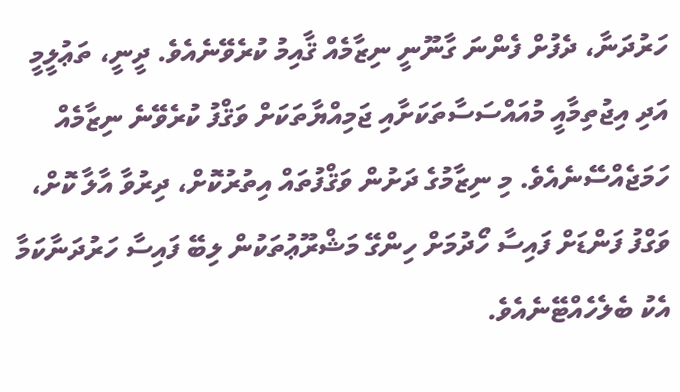ހަރުދަނާ، ދެފުށް ފެންނަ ގާނޫނީ ނިޒާމެއް ޤާއިމު ކުރެވޭނެއެވެ. ދީނީ، ތަޢުލީމީ އަދި އިޖުތިމާއީ މުއައްސަސާތަކަށާއި ޖަމިއްޔާތަކަށް ވަޤްފު ކުރެވޭނެ ނިޒާމެއް ހަމަޖެއްސޭނެއެވެ. މި ނިޒާމުގެ ދަށުން ވަޤްފުތައް އިތުރުކޮށް، ދިރުވާ އާލާ ކޮށް، ވަގްފު ފަންޑަށް ފައިސާ ހޯދުމަށް ހިންގޭ މަޝްރޫޢުތަކުން ލިބޭ ފައިސާ ހަރުދަނާކަމާ އެކު ބެލެހެއްޓޭނެއެވެ.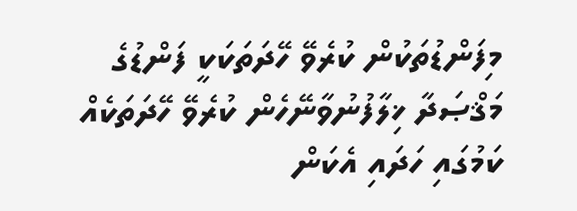މިފަންޑުތަކުން ކުރެވޭ ހޭދަތަކަކީ ފަންޑުގެ މަޤްޞަދާ ޚިލާފުނުވާނޭހެން ކުރެވޭ ހޭދަތަކެއް ކަމުގައި ހަދައި އެކަން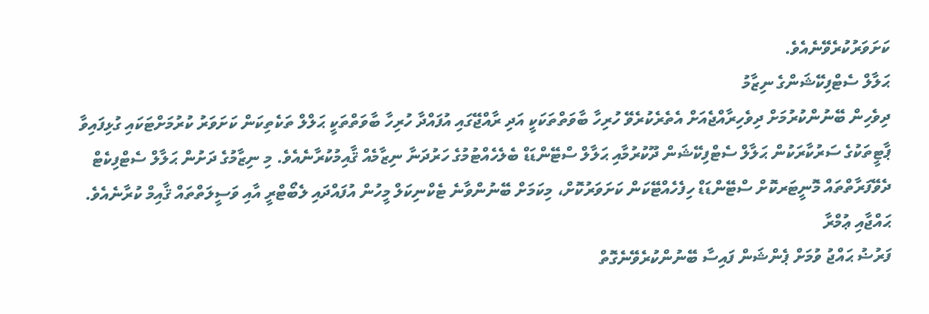ކަށަވަރުކުރެވޭނެއެވެ.
ޙަލާލް ސެޓްފިކޭޝަންގެ ނިޒާމު
ދިވެހިން ބޭނުންކުރުމަށް ދިވެހިރާއްޖެއަށް އެތެރެކުރެވޭ ހުރިހާ ބާވަތްތަކަކީ އަދި ރާއްޖޭގައި އުފައްދާ ހުރިހާ ބާވަތްތަކީ ޙަލްލް ތަކެތިކަން ކަށަވަރު ކުރުމަށްޓަކައި ގުޅިފައިވާ ޕާޓީތަކުގެ ސަރުކާރަކުން ޙަލާލް ސެޓްފިކޭޝަން ދޫކުރުމާއި ޙަލާލް ސްޓޭންޑަޑް ބެލެހެއްޓުމުގެ ހަރުދަނާ ނިޒާމެއް ޤާއިމުކުރާނެއެވެ. މި ނިޒާމުގެ ދަށުން ޙަލާލް ސެޓްފިކެޓް ދެވޭފަރާތްތައް މޮނީޓަރކޮށް ސްޓޭންޑަޑް ހިފެހެއްޓޭކަން ކަށަވަރުކޮށް، މިކަމަށް ބޭނުންވާނެ ޓެކްނިކަލް މީހުން އުފައްދައި ލެބޯޓްރީ އާއި ވަސީލަތްތައް ޤާއިމް ކުރާނެއެވެ.
ޙައްޖާއި ޢުމްރާ
ފަރުޟު ޙައްޖު ވުމަށް ޕެންޝަން ފައިސާ ބޭނުންކުރެވޭނެގޮތް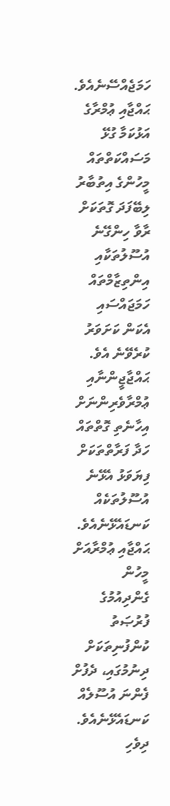ހަމަޖެއްސޭނެއެވެ. ޙައްޖާއި ޢުމްރާގެ އަޅުކަމާ ގުޅޭ މަސައްކަތްތައް މީހުންގެ އިތުބާރު ލިބޭފަދަ ގޮތަކަށް ރާވާ ހިންގޭނެ އުސޫލުތަކާއި އިންތިޒާމްތައް ހަމަޖައްސައި އެކަން ކަށަވަރު ކުރެވޭނެ އެވެ. ޙައްޖާޖީންނާއި ޢުމްރާވެރިންނަށް އިހާނެތި ގޮތްތައް ހަދާ ފަރާތްތަކަށް ފިޔަވަޅު އެޅޭނެ އުސޫލުތަކެއް ކަނޑައެޅޭނެއެވެ. ޙައްޖާއި ޢުމްރާއަށް މީހުން ގެންދިއުމުގެ ފުރުޞަތު ކުންފުނިތަކަށް ދިނުމުގައި، ދެފުށް ފެންނަ އުސޫލެއް ކަނޑައެޅޭނެއެވެ. ދިވެހި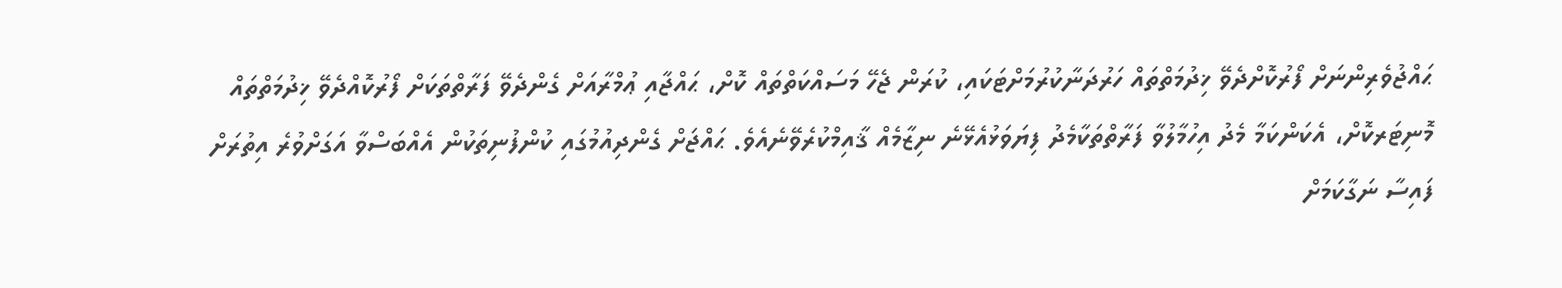ޙައްޖުވެރިންނަށް ފޯރުކޮށްދެވޭ ޚިދުމަތްތައް ހަރުދަނާކުރުމަށްޓަކައި، ކުރަން ޖެހޭ މަސައްކަތްތައް ކޮށް، ޙައްޖާއި ޢުމްރާއަށް ގެންދެވޭ ފަރާތްތަކަށް ފޯރުކޮއްދެވޭ ޚިދުމަތްތައް މޮނިޓަރކޮށް، އެކަންކަމާ މެދު އިހުމާލުވާ ފަރާތްތަކާމެދު ފިޔަވަޅުއެޅޭނެ ނިޒާމެއް ޤާއިމްކުރެވޭނެއެވެ. ޙައްޖަށް ގެންދިއުމުގައި ކުންފުނިތަކުން އެއްބަސްވާ އަގަށްވުރެ އިތުރަށް ފައިސާ ނަގާކަމަށް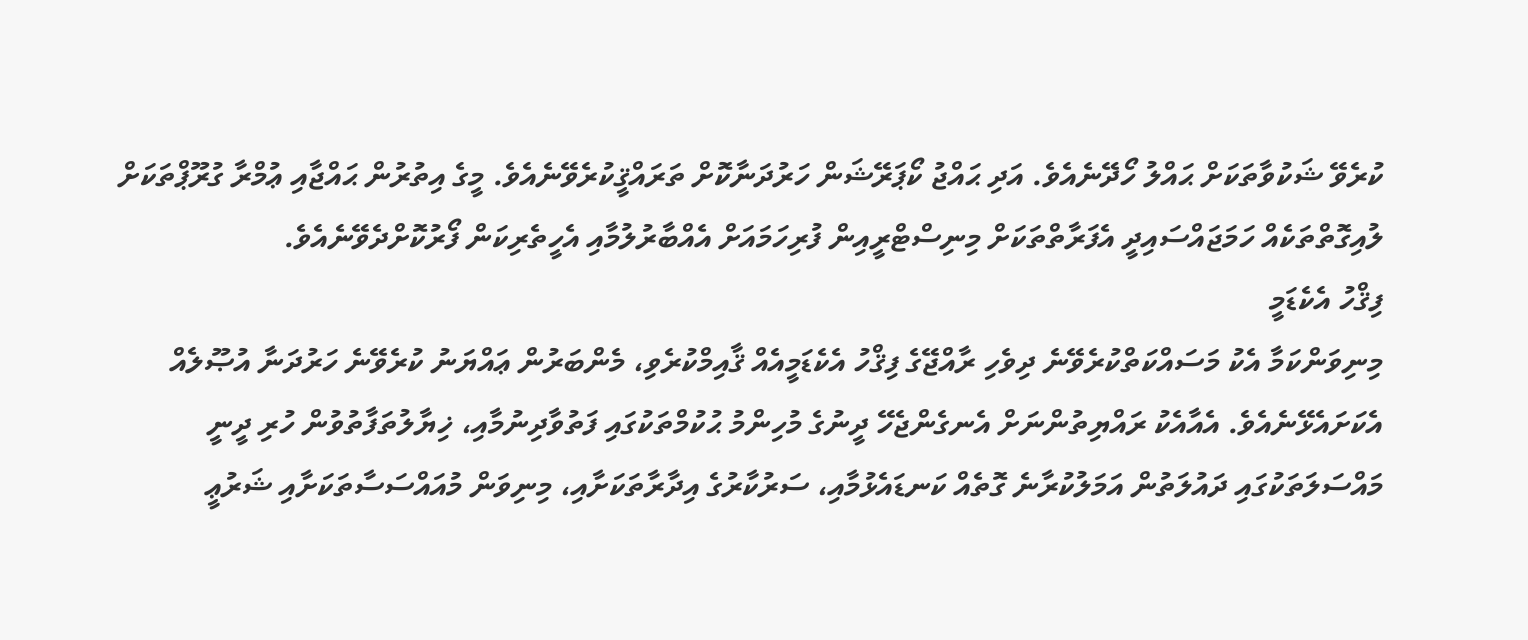ކުރެވޭ ޝަކުވާތަކަށް ޙައްލު ހޯދޭނެއެވެ. އަދި ޙައްޖު ކޯޕަރޭޝަން ހަރުދަނާކޮށް ތަރައްޤީކުރެވޭނެއެވެ. މީގެ އިތުރުން ޙައްޖާއި ޢުމްރާ ގުރޫޕްތަކަށް ލުއިގޮތްތަކެއް ހަމަޖައްސައިދީ އެފަރާތްތަކަށް މިނިސްޓްރީއިން ފުރިހަމައަށް އެއްބާރުލުމާއި އެހީތެރިކަން ފޯރުކޮށްދެވޭނެއެވެ.
ފިޤްހު އެކެޑަމީ
މިނިވަންކަމާ އެކު މަސައްކަތްކުރެވޭނެ ދިވެހި ރާއްޖޭގެ ފިޤްހު އެކެޑަމީއެއް ޤާއިމްކުރެވި، މެންބަރުން ޢައްޔަނު ކުރެވޭނެ ހަރުދަނާ އުޞޫލެއް އެކަށައެޅޭނެއެވެ. އެއާއެކު ރައްޔިތުންނަށް އެނގެންޖެހޭ ދީނުގެ މުހިންމު ޙުކުމްތަކުގައި ފަތުވާދިނުމާއި، ޚިޔާލުތަފާތުވުން ހުރި ދީނީ މައްސަލަތަކުގައި ދައުލަތުން އަމަލުކުރާނެ ގޮތެއް ކަނޑައެޅުމާއި، ސަރުކާރުގެ އިދާރާތަކަށާއި، މިނިވަން މުއައްސަސާތަކަށާއި ޝަރުޢީ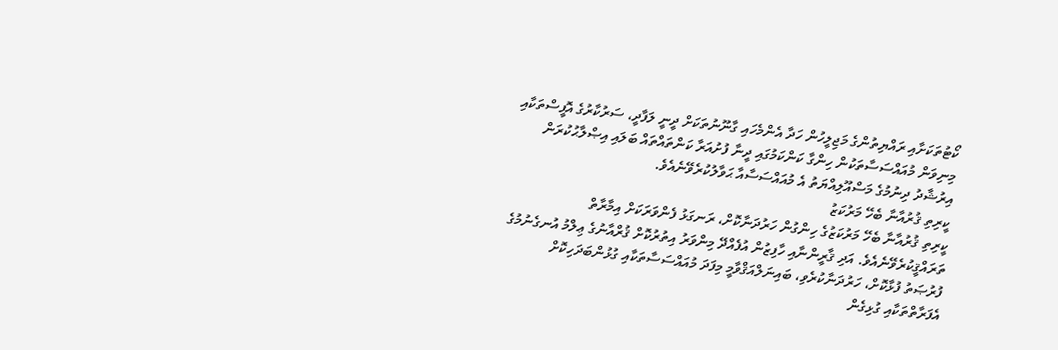ކޯޓުތަކަށާއި ރައްޔިތުންގެ މަޖިލީހުން ހަދާ އެންމެހައި ގާނޫނުތަކަށް ދީނީ ލަފާދީ، ސަރުކާރުގެ އޮފީސްތަކާއި މިނިވަން މުއައްސަސާތަކުން ހިންގާ ކަންކަމުގައި ދީނާ ފުށުއަރާ ކަންތައްތައް ބަލައި އިޞްލާޙުކުރަން އިރުޝާދު ދިނުމުގެ މަސްއޫލިއްޔަތު އެ މުއައްސަސާއާ ޙަވާލުކުރެވޭނެއެވެ.
ކީރިތި ޤުރުއާނާ ބެހޭ މަރުކަޒު
ކީރިތި ޤުރުއާނާ ބެހޭ މަރުކަޒުގެ ހިންގުން ހަރުދަނާކޮށް، ރަނގަޅު ފެންވަރަކަށް އިމާރާތް ތަރައްޤީކުރެވޭނެއެވެ. އަދި ޤާރީންނާއި ހާފިޒުން އުފެއްދޭ މިންވަރު އިތުރުކޮށް ޤުރްއާނުގެ ޢިލްމު އުނގެނުމުގެ ފުރުޞަތު ފުޅާކޮށް، ހަރުދަނާކުރެވި، ބައިނަލްއަޤްވާމީ މިފަދަ މުއައްސަސާތަކާއި ގުޅުންބަދަހިކޮށް އެފަރާތްތަކާއި ގުޅިގެން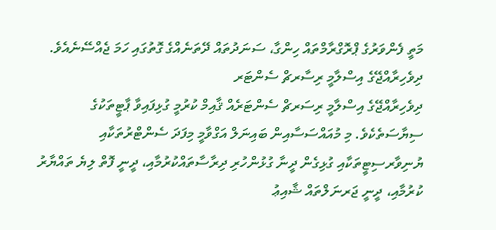މަތީ ފެންވަރުގެ ޕްރޮގްރާމްތައް ހިންގާ، ސަނަދުތައް ދޭތަނެއްގެ ގޮތުގައި ހަމަ ޖެއްސޭނެއެވެ.
ދިވެހިރާއްޖޭގެ އިސްލާމީ ރިސާރޗް ސެންޓަރ
ދިވެހިރާއްޖޭގެ އިސްލާމީ ރިސަރޗް ސެންޓަރެއް ޤާއިމް ކުރުމީ ގުޅިފައިވާ ޕާޓީތަކުގެ ސިޔާސަތެކެވެ. މި މުއައްސަސާއިން ބައިނަލް އަގްވާމީ މިފަދަ ސެންޓްރުތަކާއި ޔުނިވާރސިޓީތަކާއި ގުޅިގެން ދީނާ ގުޅުންހުރި ދިރާސާތައްކުރުމާއި، ދީނީ ފޮތް ލިޔެ ތައްޔާރު ކުރުމާއި، ދީނީ ޖަރނަލްތައް ޝާއިޢު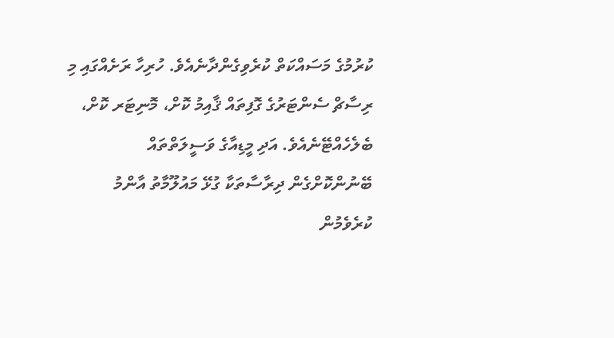ކުރުމުގެ މަސައްކަތް ކުރެވިގެންދާނެއެވެ. ހުރިހާ ރަށެއްގައި މި ރިސާޗް ސެންޓަރުގެ ގޮފިތައް ޤާއިމު ކޮށް، މޮނިޓަރ ކޮށް، ބެލެހެއްޓޭނެއެވެ. އަދި މީޑިއާގެ ވަސީލަތްތައް ބޭނުންކޮށްގެން ދިރާސާތަކާ ގުޅޭ މައުލޫމާތު އާންމު ކުރެވެމުން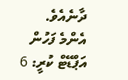ދާނެއެވެ.
އެންމެ ފަހުން އަޕްޑޭޓް ކުރީ: 6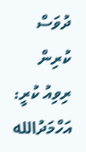ދުވަސް ކުރިން
ރިވިއު ކުރީ: އަހްމަދުالله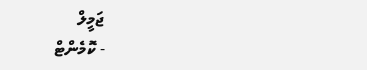ޖަމީލް
- ކޮމެންޓް